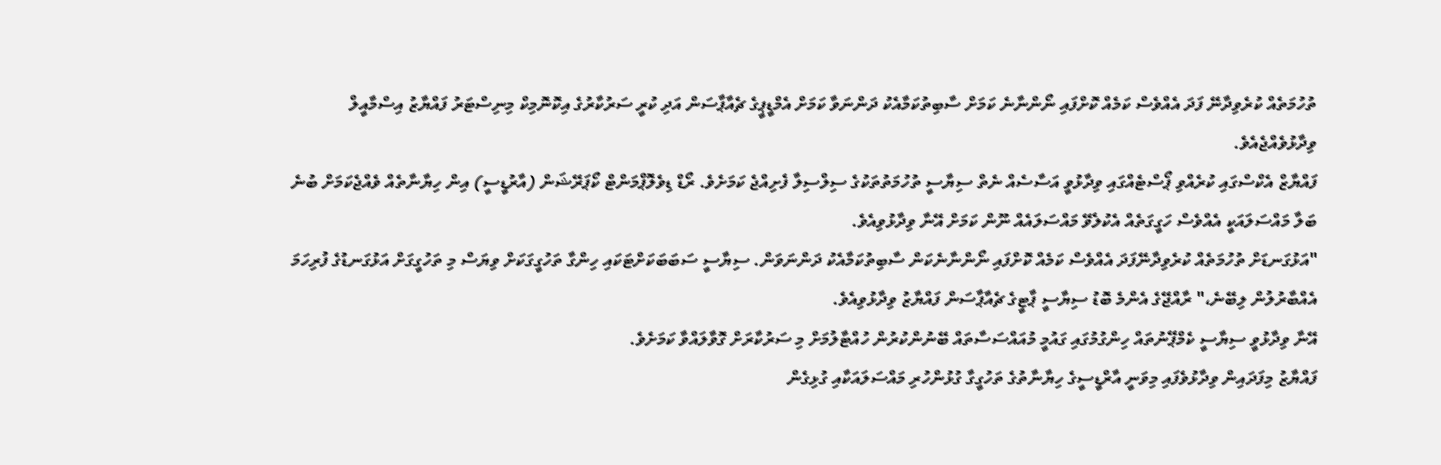ތުހުމަތެއް ކުރެވިދާނޭ ފަދަ އެއްވެސް ކަމެއް ކޮށްފައި ނޯންނާނެ ކަމަށް ސާބިތުކަމާއެކު ދަންނަވާ ކަމަށް އެމްޑީޕީގެ ޗެއާޕާސަން އަދި ކުރީ ސަރުކާރުގެ އިކޮނޮމިކް މިނިސްޓަރު ފައްޔާޒު އިސްމާއީލް ވިދާޅުވެއްޖެއެވެ.
ފައްޔާޒް އެކްސްގައި ކުރެއްވި ޕޯސްޓެއްގައި ވިދާޅުވީ އަސާސެއް ނެތް ސިޔާސީ ތުހުމަތުތަކުގެ ސިލްސިލާ ފެށިއްޖެ ކަމަށެވެ. ރޯޑް ޑިވެލޮޕްމަންޓް ކޯޕަރޭޝަން (އާރުޑީސީ) އިން ހިޔާނާތެއް ވެއްޖެކަމަށް ބުނެ ބަލާ މައްސަލައަކީ އެއްވެސް ހަގީގަތެއް އެކުލެވޭ މައްސަލައެއް ނޫން ކަމަށް އޭނާ ވިދާޅުވިއެވެ.
"އަޅުގަނޑަށް ތުހުމަތެއް ކުރެވިދާނޭފަދަ އެއްވެސް ކަމެއް ކޮށްފައި ނޯންނާނެކަން ސާބިތުކަމާއެކު ދަންނަވަން. ސިޔާސީ ސަބަބަކަށްޓަކައި ހިންގާ ތަހުގީގަކަށް ވިޔަސް މި ތަހުގީގަށް އަޅުގަނޑުގެ ފުރިހަމަ އެއްބާރުލުން ލިބޭނެ،" ރާއްޖޭގެ އެންމެ ބޮޑު ސިޔާސީ ޕާޓީގެ ޗެއާޕާސަން ފައްޔާޒު ވިދާޅުވިއެވެ.
އޭނާ ވިދާޅުވީ ސިޔާސީ ކެމްޕޭނުތައް ހިންގުމުގައި ގައުމީ މުއައްސަސާތައް ބޭނުންކުރުން ހުއްޓާލުމަށް މި ސަރުކާރަށް ގޮވާލައްވާ ކަމަށެވެ.
ފައްޔާޒު މިފަދައިން ވިދާޅުވެފައި މިވަނީ އާރްޑީސީގެ ހިޔާނާތުގެ ތަހުގީގާ ގުޅުންހުރި މައްސަލައަކާއި ގުޅިގެން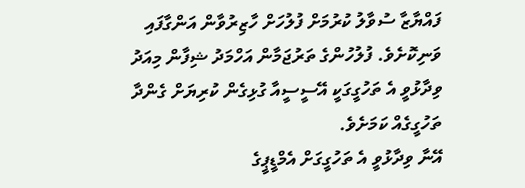ފައްޔާޒާ ސުވާލު ކުރުމަށް ފުލުހަށް ހާޒިރުވާން އަންގާފައި ވަނިކޮށެވެ. ފުލުހުންގެ ތަރުޖަމާން އަހްމަދު ޝިފާން މިއަދު ވިދާޅުވީ އެ ތަހުގީގަކީ އޭސީސީއާ ގުޅިގެން ކުރިޔަށް ގެންދާ ތަހުގީގެއް ކަމަށެވެ.
އޭނާ ވިދާޅުވީ އެ ތަހުގީގަށް އެމްޑީޕީގެ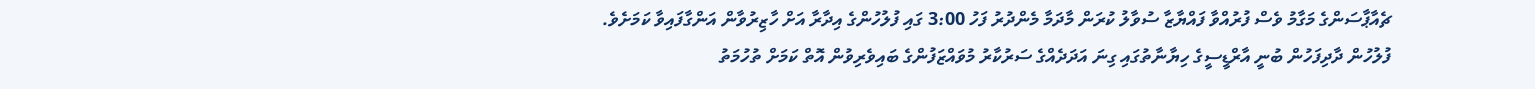ޗެއާޕާސަންގެ މަގާމު ވެސް ފުރުއްވާ ފައްޔާޒާ ސުވާލު ކުރަން މާދަމާ މެންދުރު ފަހު 3:00 ގައި ފުލުހުންގެ އިދާރާ އަށް ހާޒިރުވާން އަންގާފައިވާ ކަމަށެވެ.
ފުލުހުން ދާދިފަހުން ބުނީ އާރްޑީސީގެ ހިޔާނާތުގައި ގިނަ އަދަދެއްގެ ސަރުކާރު މުވައްޒަފުންގެ ބައިވެރިވުން އޮތް ކަމަށް ތުހުމަތު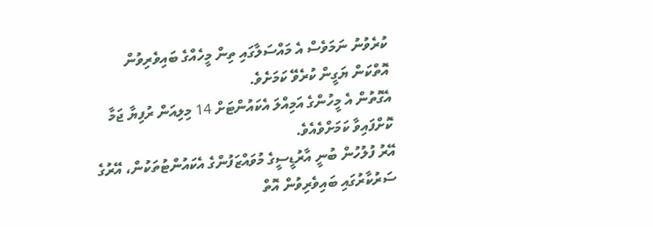ކުރެވުނު ނަމަވެސް އެ މައްސަލާގައި ތިން މީހެއްގެ ބައިވެރިވުން އޮތްކަން ޔަގީން ކުރެވޭ ކަމަށެވެ.
އެގޮތުން އެ މީހުންގެ އަމިއްލަ އެކައުންޓަށް 14 މިލިއަން ރުފިޔާ ޖަމާ ކޮށްފައިވާ ކަމަށްވެއެވެ.
އޭރު ފުލުހުން ބުނީ އާރުޑީސީގެ މުވައްޒަފުންގެ އެކައުންޓުތަކުން، އޭރުގެ ސަރުކާރުގައި ބައިވެރިވުން އޮތް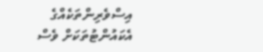އިސްވެރިންތަކެއްގެ އެކައުންޓުތަކަށް ވެސް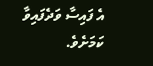އެ ފައިސާ ވަދެފައިވާ ކަމަށެވެ.